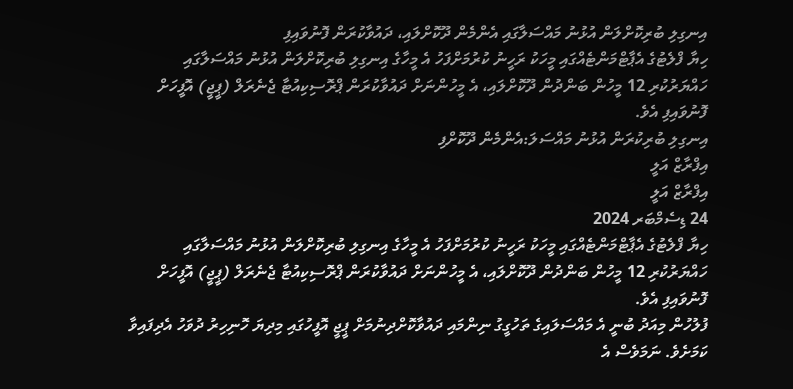އިނގިލި ބުރިކޮށްލަން އުޅުނު މައްސަލާގައި އެންމެން ދޫކޮށްލައި، ދައުވާކުރަން ފޮނުވައިފި
ހިޔާ ފްލެޓުގެ އެޕާޓްމަންޓެއްގައި މީހަކު ރަހީނު ކުރުމަށްފަހު އެ މީހާގެ އިނގިލި ބުރިކޮށްލަން އުޅުނު މައްސަލާގައި ހައްޔަރުކުރި 12 މީހުން ބަންދުން ދޫކޮށްލައި، އެ މީހުންނަށް ދައުވާކުރަން ޕްރޮސިކިއުޓާ ޖެނެރަލް (ޕީޖީ) އޮފީހަށް ފޮނުވައިފި އެވެ.
އިނގިލި ބުރިކުރަން އުޅުނު މައްސަލަ:އެންމެން ދޫކޮށްފި
އިފްރާޒް އަލީ
އިފްރާޒް އަލީ
24 ޑިސެމްބަރ 2024
ހިޔާ ފްލެޓުގެ އެޕާޓްމަންޓެއްގައި މީހަކު ރަހީނު ކުރުމަށްފަހު އެ މީހާގެ އިނގިލި ބުރިކޮށްލަން އުޅުނު މައްސަލާގައި ހައްޔަރުކުރި 12 މީހުން ބަންދުން ދޫކޮށްލައި، އެ މީހުންނަށް ދައުވާކުރަން ޕްރޮސިކިއުޓާ ޖެނެރަލް (ޕީޖީ) އޮފީހަށް ފޮނުވައިފި އެވެ.
ފުލުހުން މިއަދު ބުނީ އެ މައްސަލައިގެ ތަހުގީގު ނިންމައި ދައުވާކޮށްދިނުމަށް ޕީޖީ އޮފީހުގައި މިދިޔަ ހޮނިހިރު ދުވަހު އެދިފައިވާ ކަމަށެވެ. ނަމަވެސް އެ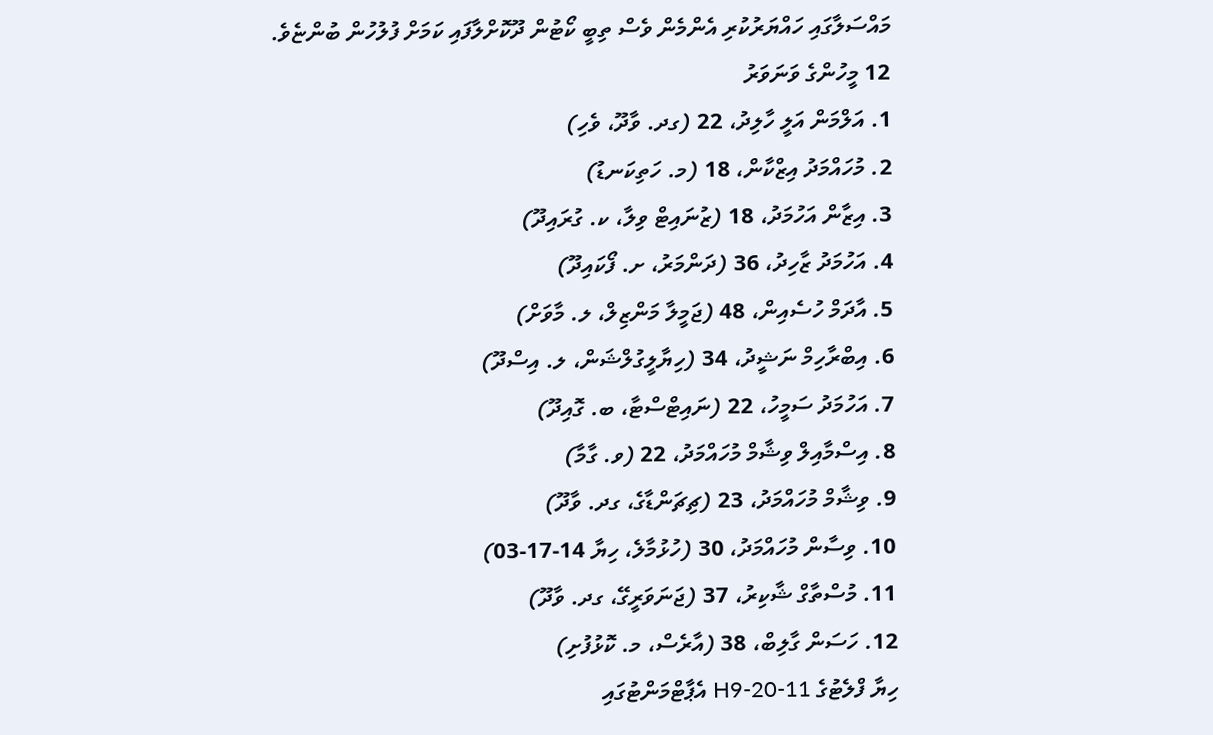މައްސަލާގައި ހައްޔަރުކުރި އެންމެން ވެސް ތިބީ ކޯޓުން ދޫކޮށްލާފައި ކަމަށް ފުލުހުން ބުންޏެވެ.
12 މީހުންގެ ވަނަވަރު
1. އަލްމަން އަލީ ހާލިދު، 22 (ގދ. ވާދޫ، ވެހި)
2. މުހައްމަދު އިޒްކާން، 18 (މ. ހަތިކަނޑު)
3. އިޒާން އަހުމަދު، 18 (ޒުނައިޓް ވިލާ، ކ. ގުރައިދޫ)
4. އަހުމަދު ޒާހިދު، 36 (ދަންމަރު، ށ. ފޯކައިދޫ)
5. އާދަމް ހުސެއިން، 48 (ޖަމީލާ މަންޒިލް، ލ. މާވަށް)
6. އިބްރާހިމް ނަޝީދު، 34 (ހިޔާލީގުލްޝަން، ލ. އިސްދޫ)
7. އަހުމަދު ސަމީހު، 22 (ނައިޓްސްޓާ، ބ. ގޮއިދޫ)
8. އިސްމާއިލް ވިޝާމް މުހައްމަދު، 22 (ވ. ގާމާ)
9. ވިޝާމް މުހައްމަދު، 23 (ޗިޗަންޑާގެ، ގދ. ވާދޫ)
10. ވިސާން މުހައްމަދު، 30 (ހުޅުމާލެ، ހިޔާ 14-17-03)
11. މުސްތާގް ޝާކިރު، 37 (ޖަނަވަރީގޭ، ގދ. ވާދޫ)
12. ހަސަން ގާލިބް، 38 (އާރެސް، މ. ކޮޅުފުށި)
ހިޔާ ފްލެޓުގެ H9-20-11 އެޕާޓްމަންޓުގައި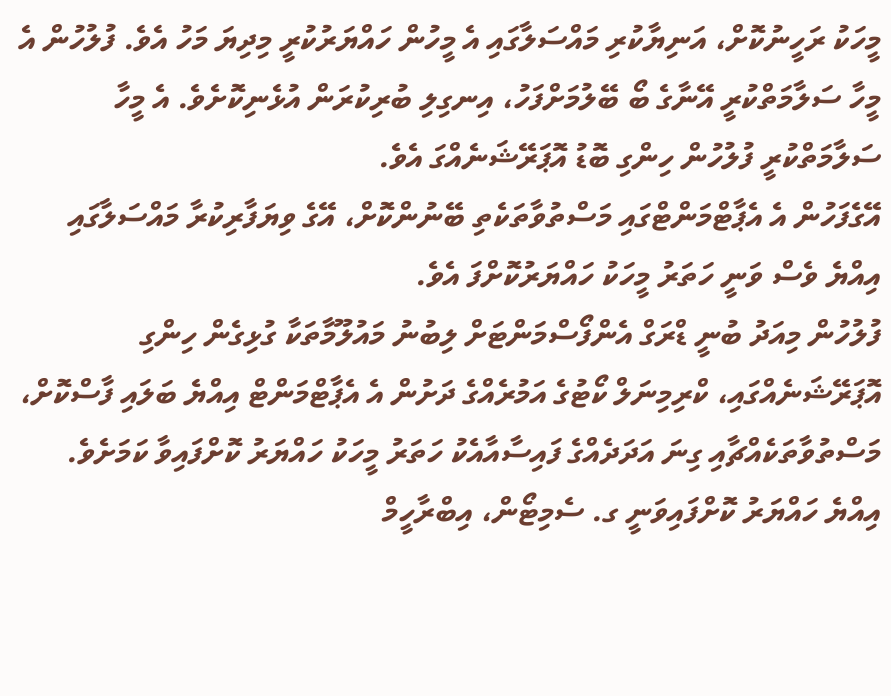މީހަކު ރަހީނުކޮށް، އަނިޔާކުރި މައްސަލާގައި އެ މީހުން ހައްޔަރުކުރީ މިދިޔަ މަހު އެވެ. ފުލުހުން އެ މީހާ ސަލާމަތްކުރީ އޭނާގެ ބޯ ބޭލުމަށްފަހު، އިނގިލި ބުރިކުރަން އުޅެނިކޮށެވެ. އެ މީހާ ސަލާމަތްކުރީ ފުލުހުން ހިންގި ބޮޑު އޮޕަރޭޝަނެއްގަ އެވެ.
އޭގެފަހުން އެ އެޕާޓްމަންޓްގައި މަސްތުވާތަކެތި ބޭނުންކޮށް، އޭގެ ވިޔަފާރިކުރާ މައްސަލާގައި އިއްޔެ ވެސް ވަނީ ހަތަރު މީހަކު ހައްޔަރުކޮށްފަ އެވެ.
ފުލުހުން މިއަދު ބުނީ ޑްރަގް އެންފޯސްމަންޓަށް ލިބުނު މައުލޫމާތަކާ ގުޅިގެން ހިންގި އޮޕަރޭޝަނެއްގައި، ކްރިމިނަލް ކޯޓުގެ އަމުރެއްގެ ދަށުން އެ އެޕާޓްމަންޓް އިއްޔެ ބަލައި ފާސްކޮށް، މަސްތުވާތަކެއްޗާއި ގިނަ އަދަދެއްގެ ފައިސާއާއެކު ހަތަރު މީހަކު ހައްޔަރު ކޮށްފައިވާ ކަމަށެވެ.
އިއްޔެ ހައްޔަރު ކޮށްފައިވަނީ ގ. ސެމިޓޯން، އިބްރާހީމް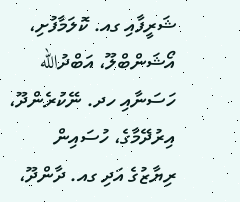ޝަރީފާއި ގއ. ކޮލަމާފުށި، އޯޝަންބްލޫ، އަބްދުالله ހަސަނާއި ހދ. ނޭކުރެންދޫ، އިރުދޭމާގެ، ހުސައިން ރިޔާޒުގެ އަދި ގއ. ދާންދޫ،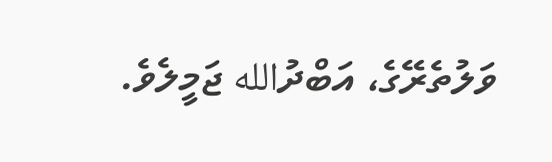ވަލުތެރޭގެ، އަބްދުالله ޖަމީލެވެ.